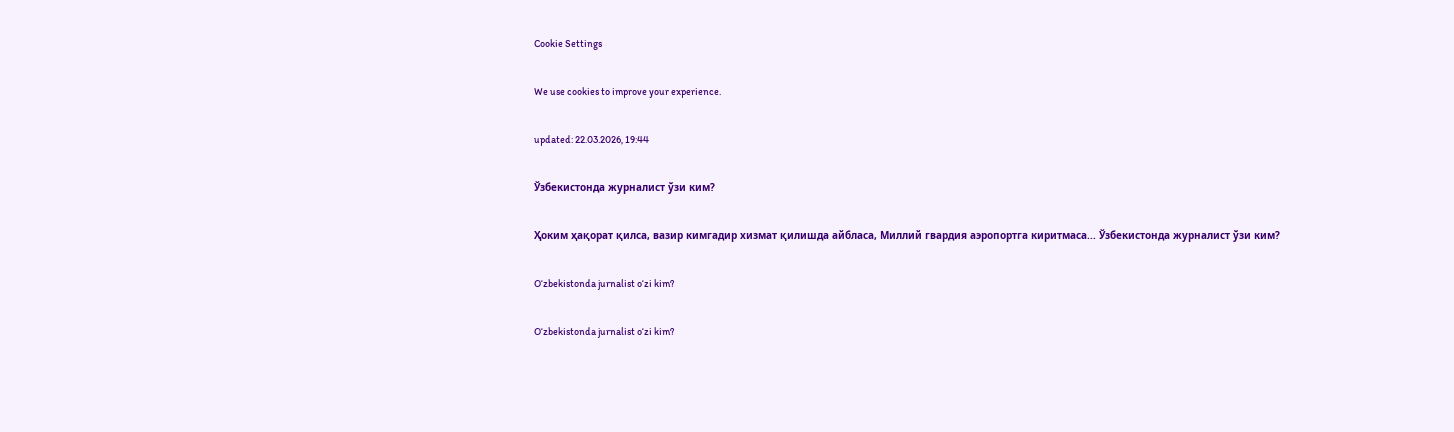Cookie Settings

We use cookies to improve your experience.

updated: 22.03.2026, 19:44

Ўзбекистонда журналист ўзи ким?

Ҳоким ҳақорат қилса, вазир кимгадир хизмат қилишда айбласа, Миллий гвардия аэропортга киритмаса... Ўзбекистонда журналист ўзи ким?

Oʻzbekistonda jurnalist oʻzi kim?

Oʻzbekistonda jurnalist oʻzi kim?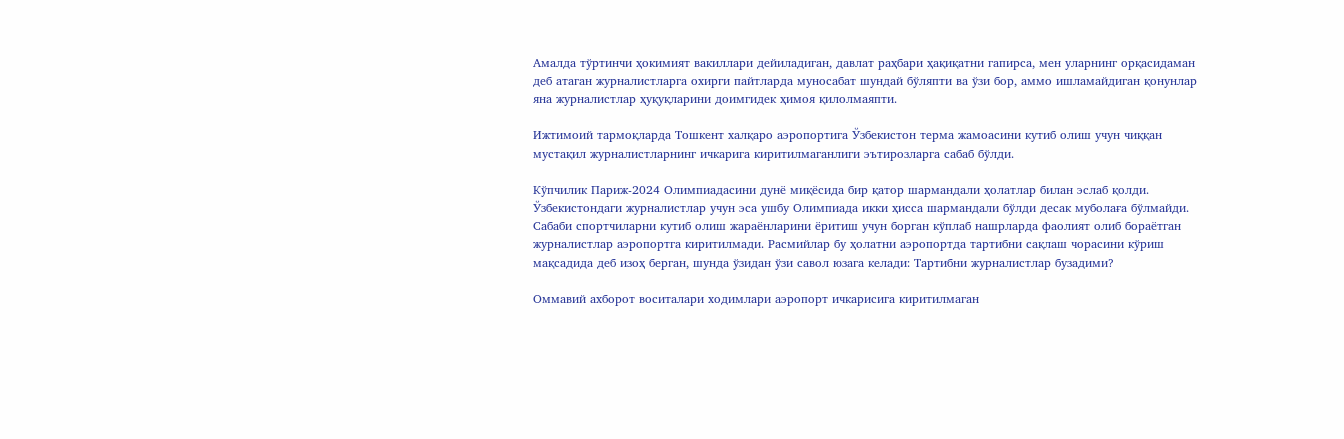Амалда тўртинчи ҳокимият вакиллари дейиладиган, давлат раҳбари ҳақиқатни гапирса, мен уларнинг орқасидаман деб атаган журналистларга охирги пайтларда муносабат шундай бўляпти ва ўзи бор, аммо ишламайдиган қонунлар яна журналистлар ҳуқуқларини доимгидек ҳимоя қилолмаяпти.

Ижтимоий тармоқларда Тошкент халқаро аэропортига Ўзбекистон терма жамоасини кутиб олиш учун чиққан мустақил журналистларнинг ичкарига киритилмаганлиги эътирозларга сабаб бўлди.

Кўпчилик Париж-2024 Олимпиадасини дунё миқёсида бир қатор шармандали ҳолатлар билан эслаб қолди. Ўзбекистондаги журналистлар учун эса ушбу Олимпиада икки ҳисса шармандали бўлди десак муболаға бўлмайди. Сабаби спортчиларни кутиб олиш жараёнларини ёритиш учун борган кўплаб нашрларда фаолият олиб бораётган журналистлар аэропортга киритилмади. Расмийлар бу ҳолатни аэропортда тартибни сақлаш чорасини кўриш мақсадида деб изоҳ берган, шунда ўзидан ўзи савол юзага келади: Тартибни журналистлар бузадими?

Оммавий ахборот воситалари ходимлари аэропорт ичкарисига киритилмаган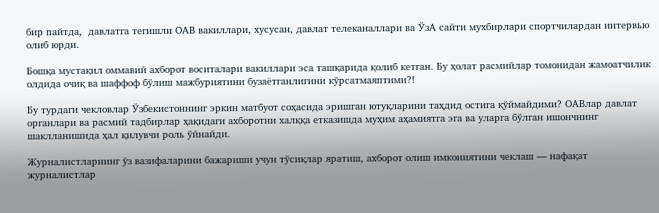бир пайтда,  давлатга тегишли ОАВ вакиллари, хусусан, давлат телеканаллари ва ЎзА сайти мухбирлари спортчилардан интервью олиб юрди.

Бошқа мустақил оммавий ахборот воситалари вакиллари эса ташқарида қолиб кетган. Бу ҳолат расмийлар томонидан жамоатчилик олдида очиқ ва шаффоф бўлиш мажбуриятини бузаётганлигини кўрсатмаяптими?!

Бу турдаги чекловлар Ўзбекистоннинг эркин матбуот соҳасида эришган ютуқларини таҳдид остига қўймайдими? ОАВлар давлат органлари ва расмий тадбирлар ҳақидаги ахборотни халққа етказишда муҳим аҳамиятга эга ва уларга бўлган ишончнинг шаклланишида ҳал қилувчи роль ўйнайди.

Журналистларнинг ўз вазифаларини бажариши учун тўсиқлар яратиш, ахборот олиш имкониятини чеклаш — нафақат журналистлар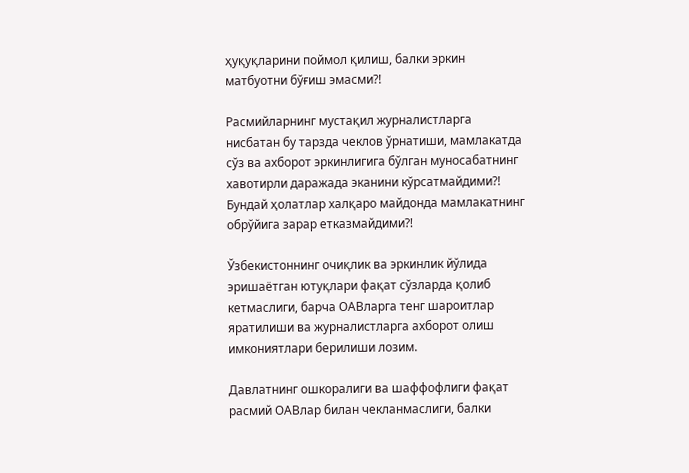ҳуқуқларини поймол қилиш, балки эркин матбуотни бўғиш эмасми?!

Расмийларнинг мустақил журналистларга нисбатан бу тарзда чеклов ўрнатиши, мамлакатда сўз ва ахборот эркинлигига бўлган муносабатнинг хавотирли даражада эканини кўрсатмайдими?! Бундай ҳолатлар халқаро майдонда мамлакатнинг обрўйига зарар етказмайдими?!

Ўзбекистоннинг очиқлик ва эркинлик йўлида эришаётган ютуқлари фақат сўзларда қолиб кетмаслиги, барча ОАВларга тенг шароитлар яратилиши ва журналистларга ахборот олиш имкониятлари берилиши лозим.

Давлатнинг ошкоралиги ва шаффофлиги фақат расмий ОАВлар билан чекланмаслиги, балки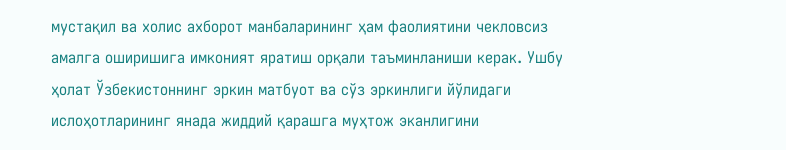мустақил ва холис ахборот манбаларининг ҳам фаолиятини чекловсиз амалга оширишига имконият яратиш орқали таъминланиши керак. Ушбу ҳолат Ўзбекистоннинг эркин матбуот ва сўз эркинлиги йўлидаги ислоҳотларининг янада жиддий қарашга муҳтож эканлигини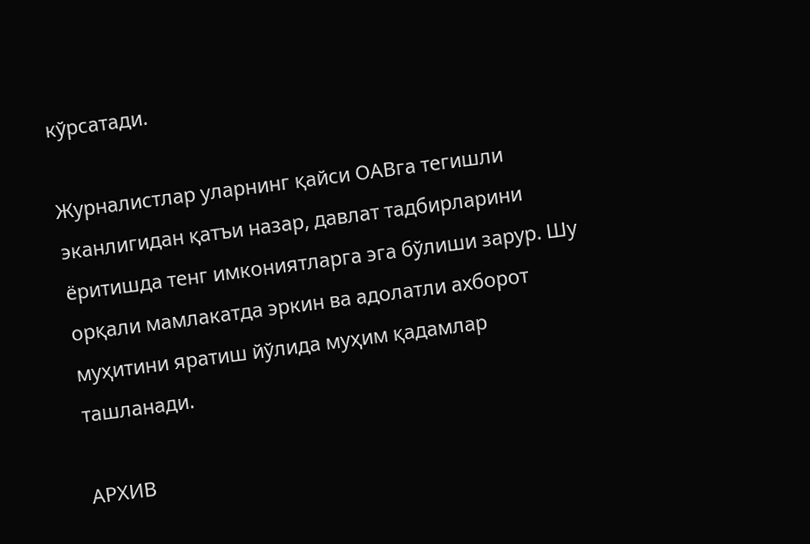кўрсатади.

Журналистлар уларнинг қайси ОАВга тегишли эканлигидан қатъи назар, давлат тадбирларини ёритишда тенг имкониятларга эга бўлиши зарур. Шу орқали мамлакатда эркин ва адолатли ахборот муҳитини яратиш йўлида муҳим қадамлар ташланади.

АРХИВ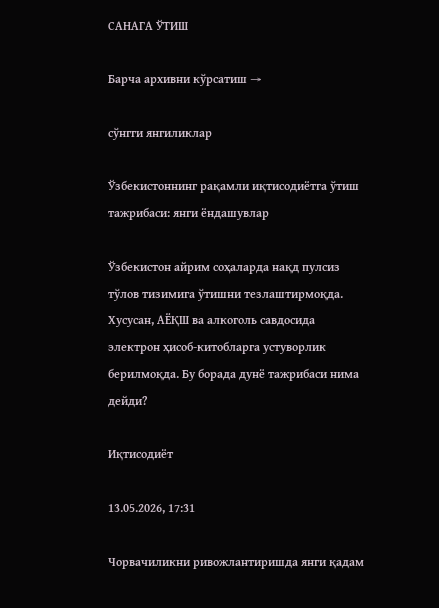САНАГА ЎТИШ

Барча архивни кўрсатиш →

сўнгги янгиликлар

Ўзбекистоннинг рақамли иқтисодиётга ўтиш тажрибаси: янги ёндашувлар

Ўзбекистон айрим соҳаларда нақд пулсиз тўлов тизимига ўтишни тезлаштирмоқда. Хусусан, АЁҚШ ва алкоголь савдосида электрон ҳисоб-китобларга устуворлик берилмоқда. Бу борада дунё тажрибаси нима дейди?

Иқтисодиёт

13.05.2026, 17:31

Чорвачиликни ривожлантиришда янги қадам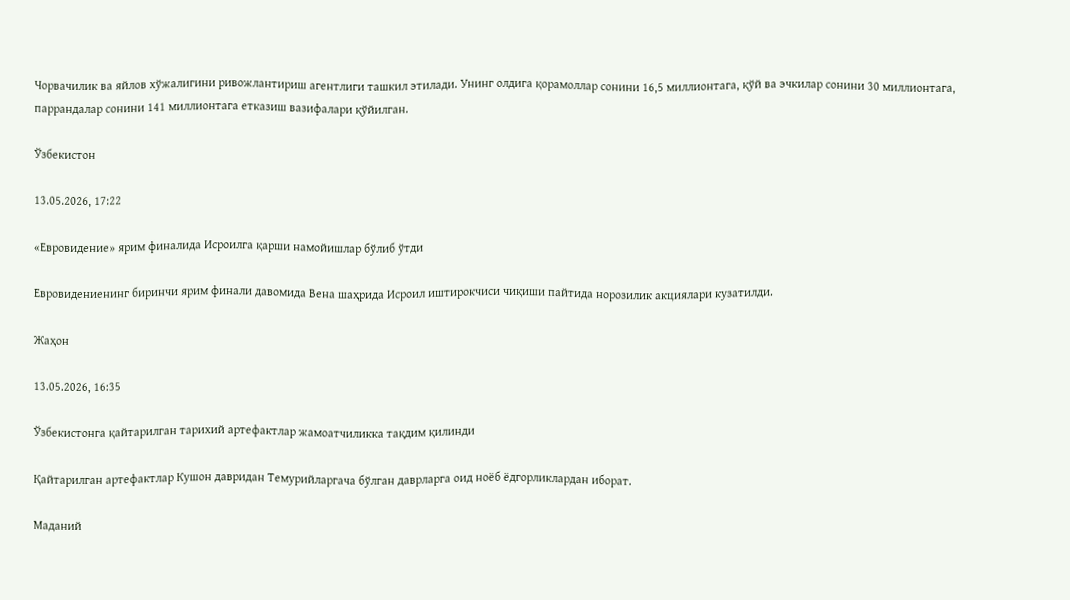Чорвачилик ва яйлов хўжалигини ривожлантириш агентлиги ташкил этилади. Унинг олдига қорамоллар сонини 16,5 миллионтага, қўй ва эчкилар сонини 30 миллионтага, паррандалар сонини 141 миллионтага етказиш вазифалари қўйилган.

Ўзбекистон

13.05.2026, 17:22

«Евровидение» ярим финалида Исроилга қарши намойишлар бўлиб ўтди

Евровидениенинг биринчи ярим финали давомида Вена шаҳрида Исроил иштирокчиси чиқиши пайтида норозилик акциялари кузатилди.

Жаҳон

13.05.2026, 16:35

Ўзбекистонга қайтарилган тарихий артефактлар жамоатчиликка тақдим қилинди

Қайтарилган артефактлар Кушон давридан Темурийларгача бўлган даврларга оид ноёб ёдгорликлардан иборат.

Маданий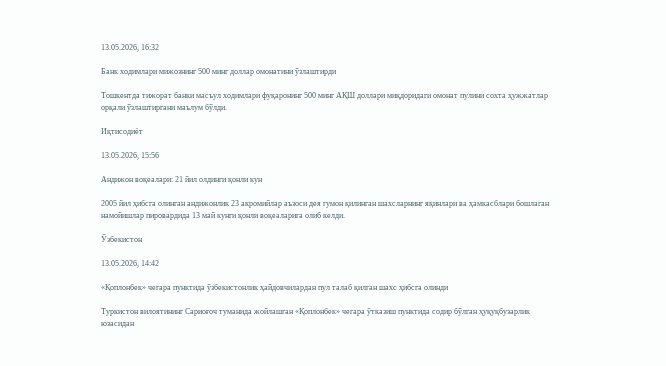13.05.2026, 16:32

Банк ходимлари мижознинг 500 минг доллар омонатини ўзлаштирди

Тошкентда тижорат банки масъул ходимлари фуқаронинг 500 минг АҚШ доллари миқдоридаги омонат пулини сохта ҳужжатлар орқали ўзлаштиргани маълум бўлди.

Иқтисодиёт

13.05.2026, 15:56

Андижон воқеалари: 21 йил олдинги қонли кун

2005 йил ҳибсга олинган андижонлик 23 акромийлар аъзоси дея гумон қилинган шахсларнинг яқинлари ва ҳамкасблари бошлаган намойишлар пировардида 13 май кунги қонли воқеаларига олиб келди.

Ўзбекистон

13.05.2026, 14:42

«Қоплонбек» чегара пунктида ўзбекистонлик ҳайдовчилардан пул талаб қилган шахс ҳибсга олинди

Туркистон вилоятининг Сариоғоч туманида жойлашган «Қоплонбек» чегара ўтказиш пунктида содир бўлган ҳуқуқбузарлик юзасидан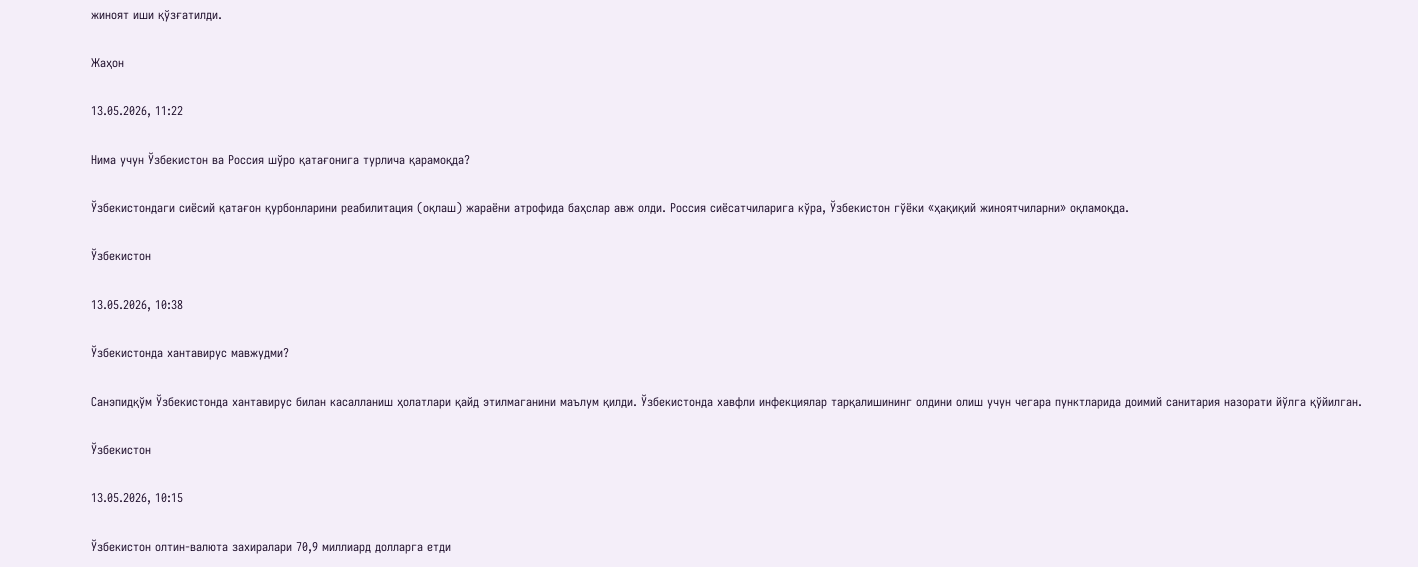жиноят иши қўзғатилди.

Жаҳон

13.05.2026, 11:22

Нима учун Ўзбекистон ва Россия шўро қатағонига турлича қарамоқда?

Ўзбекистондаги сиёсий қатағон қурбонларини реабилитация (оқлаш) жараёни атрофида баҳслар авж олди. Россия сиёсатчиларига кўра, Ўзбекистон гўёки «ҳақиқий жиноятчиларни» оқламоқда.

Ўзбекистон

13.05.2026, 10:38

Ўзбекистонда хантавирус мавжудми?

Санэпидқўм Ўзбекистонда хантавирус билан касалланиш ҳолатлари қайд этилмаганини маълум қилди. Ўзбекистонда хавфли инфекциялар тарқалишининг олдини олиш учун чегара пунктларида доимий санитария назорати йўлга қўйилган.

Ўзбекистон

13.05.2026, 10:15

Ўзбекистон олтин-валюта захиралари 70,9 миллиард долларга етди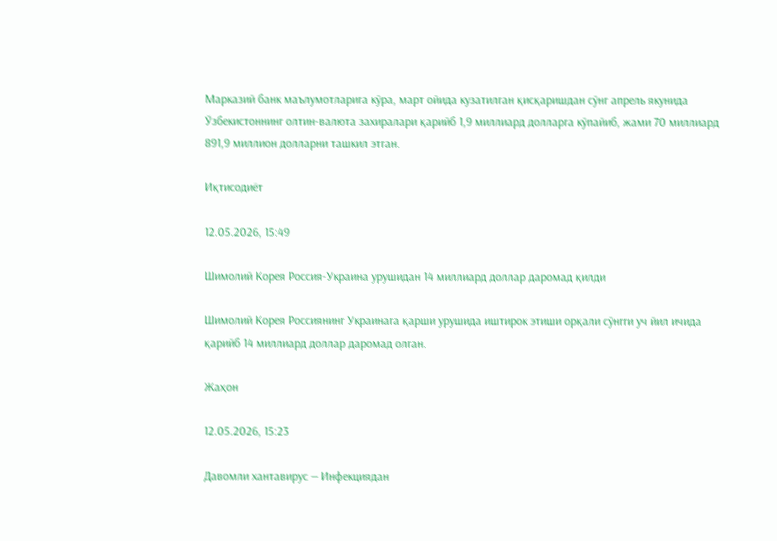Марказий банк маълумотларига кўра, март ойида кузатилган қисқаришдан сўнг апрель якунида Ўзбекистоннинг олтин-валюта захиралари қарийб 1,9 миллиард долларга кўпайиб, жами 70 миллиард 891,9 миллион долларни ташкил этган.

Иқтисодиёт

12.05.2026, 15:49

Шимолий Корея Россия-Украина урушидан 14 миллиард доллар даромад қилди

Шимолий Корея Россиянинг Украинага қарши урушида иштирок этиши орқали сўнгги уч йил ичида қарийб 14 миллиард доллар даромад олган.

Жаҳон

12.05.2026, 15:23

Давомли хантавирус — Инфекциядан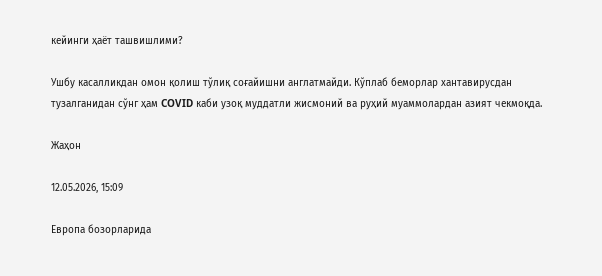кейинги ҳаёт ташвишлими?

Ушбу касалликдан омон қолиш тўлиқ соғайишни англатмайди. Кўплаб беморлар хантавирусдан тузалганидан сўнг ҳам COVID каби узоқ муддатли жисмоний ва руҳий муаммолардан азият чекмоқда.

Жаҳон

12.05.2026, 15:09

Европа бозорларида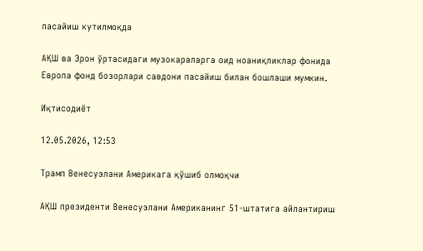пасайиш кутилмоқда

АҚШ ва Эрон ўртасидаги музокараларга оид ноаниқликлар фонида Европа фонд бозорлари савдони пасайиш билан бошлаши мумкин.

Иқтисодиёт

12.05.2026, 12:53

Трамп Венесуэлани Америкага қўшиб олмоқчи

АҚШ президенти Венесуэлани Американинг 51-штатига айлантириш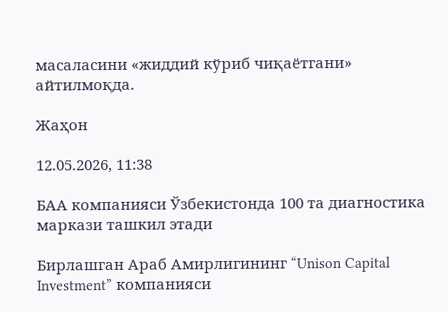масаласини «жиддий кўриб чиқаётгани» айтилмоқда.

Жаҳон

12.05.2026, 11:38

БАА компанияси Ўзбекистонда 100 та диагностика маркази ташкил этади

Бирлашган Араб Амирлигининг “Unison Capital Investment” компанияси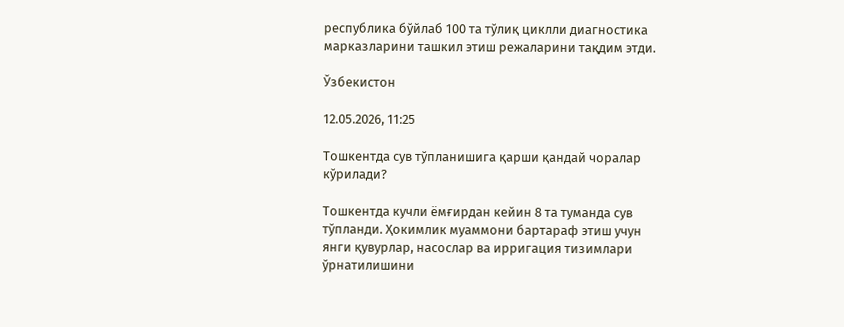республика бўйлаб 100 та тўлиқ циклли диагностика марказларини ташкил этиш режаларини тақдим этди.

Ўзбекистон

12.05.2026, 11:25

Тошкентда сув тўпланишига қарши қандай чоралар кўрилади?

Тошкентда кучли ёмғирдан кейин 8 та туманда сув тўпланди. Ҳокимлик муаммони бартараф этиш учун янги қувурлар, насослар ва ирригация тизимлари ўрнатилишини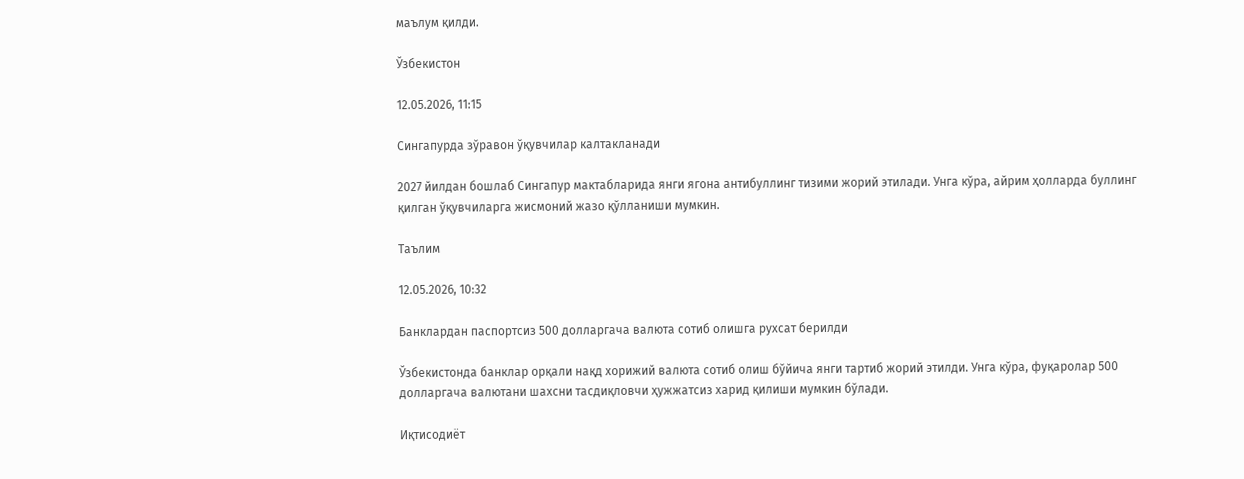маълум қилди.

Ўзбекистон

12.05.2026, 11:15

Сингапурда зўравон ўқувчилар калтакланади

2027 йилдан бошлаб Сингапур мактабларида янги ягона антибуллинг тизими жорий этилади. Унга кўра, айрим ҳолларда буллинг қилган ўқувчиларга жисмоний жазо қўлланиши мумкин.

Таълим

12.05.2026, 10:32

Банклардан паспортсиз 500 долларгача валюта сотиб олишга рухсат берилди

Ўзбекистонда банклар орқали нақд хорижий валюта сотиб олиш бўйича янги тартиб жорий этилди. Унга кўра, фуқаролар 500 долларгача валютани шахсни тасдиқловчи ҳужжатсиз харид қилиши мумкин бўлади.

Иқтисодиёт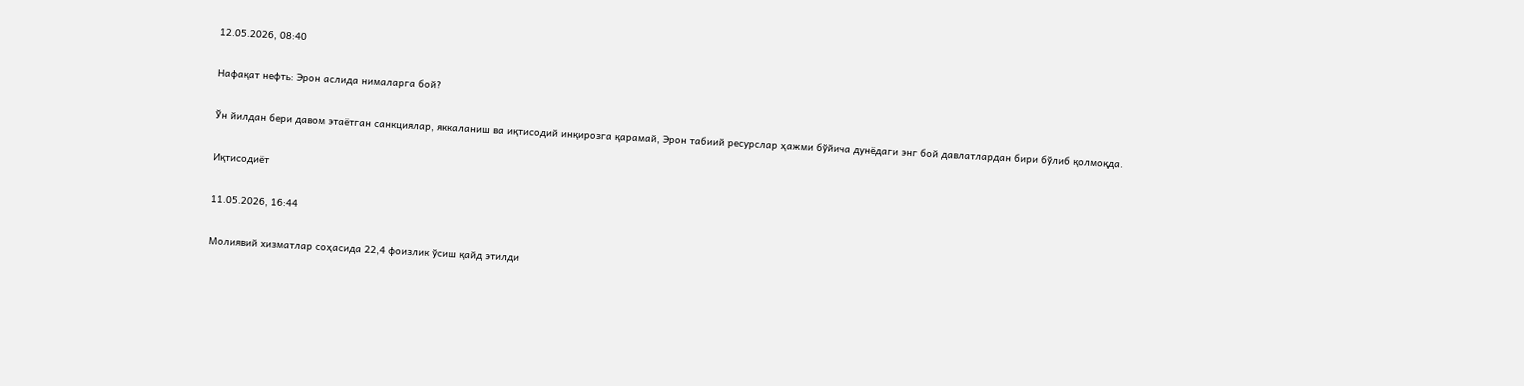12.05.2026, 08:40

Нафақат нефть: Эрон аслида нималарга бой?

Ўн йилдан бери давом этаётган санкциялар, яккаланиш ва иқтисодий инқирозга қарамай, Эрон табиий ресурслар ҳажми бўйича дунёдаги энг бой давлатлардан бири бўлиб қолмоқда.

Иқтисодиёт

11.05.2026, 16:44

Молиявий хизматлар соҳасида 22,4 фоизлик ўсиш қайд этилди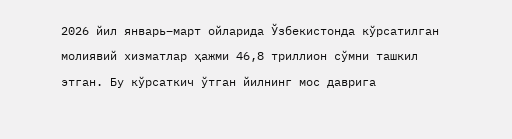2026 йил январь–март ойларида Ўзбекистонда кўрсатилган молиявий хизматлар ҳажми 46,8 триллион сўмни ташкил этган. Бу кўрсаткич ўтган йилнинг мос даврига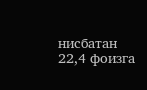нисбатан 22,4 фоизга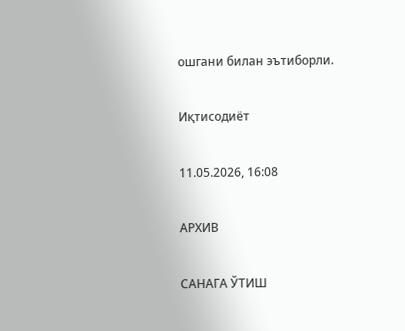ошгани билан эътиборли.

Иқтисодиёт

11.05.2026, 16:08

АРХИВ

САНАГА ЎТИШ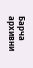Барча архивни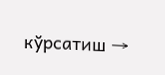кўрсатиш →